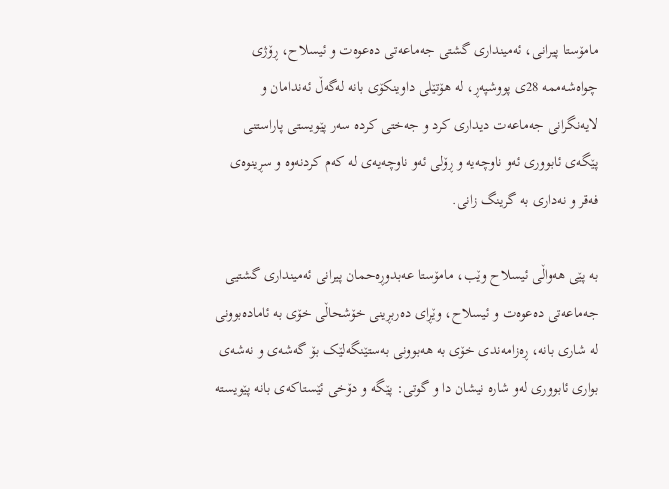مامۆستا پیرانی، ئەمینداری گشتی جەماعەتی دەعوەت و ئیسلاح، ڕۆژی چواەشەممە 28ی پووشپەڕ، لە هۆتێلی داوینکۆی بانە لەگەڵ ئەندامان و لایەنگرانی جەماعەت دیداری کرد و جەختی کردە سەر پێویستی پاراستنی پێگەی ئابووری ئەو ناوچەیە و ڕۆلی ئەو ناوچەیەی لە کەم کردنەوە و سڕینوەی فەقر و نەداری بە گرینگ زانی.

بە پێی هەواڵی ئیسلاح وێب، مامۆستا عەبدوڕەحمان پیرانی ئەمینداری گشتیی جەماعەتی دەعوەت و ئیسلاح، وێڕای دەربڕینی خۆشحاڵی خۆی بە ئامادەبوونی لە شاری بانە، ڕەزامەندی خۆی بە هەبوونی بەستێنگەلێک بۆ گەشەی و نەشەی بواری ئابووری لەو شارە نیشان دا و گوتی: پێگە و دۆخی ئێستاکەی بانە پێویستە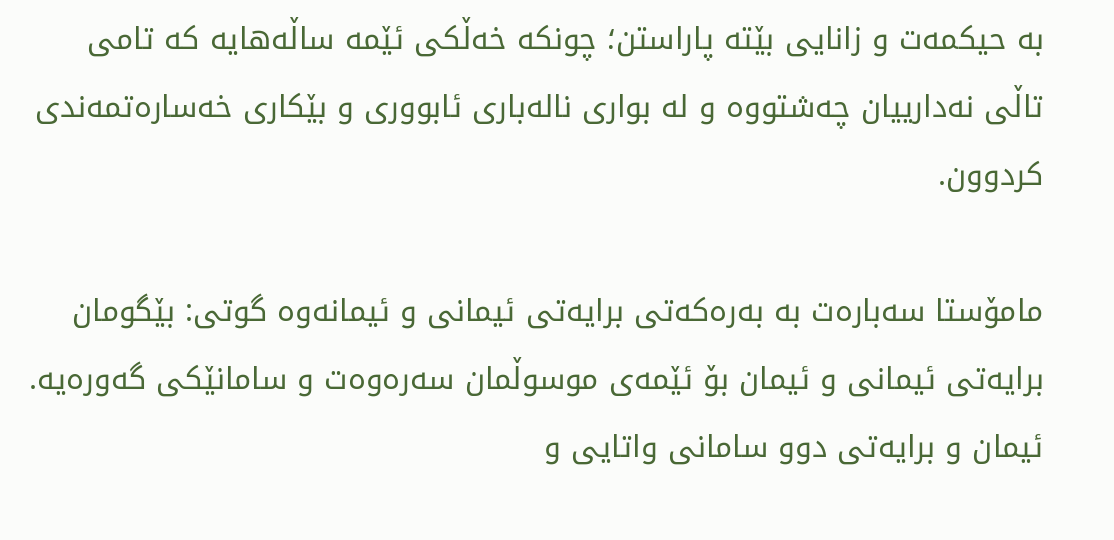بە حیکمەت و زانایی بێتە پاراستن؛ چونکە خەڵکی ئێمە ساڵەهایە کە تامی تاڵی نەدارییان چەشتووە و لە بواری نالەباری ئابووری و بێکاری خەسارەتمەندی کردوون.

مامۆستا سەبارەت بە بەرەکەتی برایەتی ئیمانی و ئیمانەوە گوتی: بێگومان برایەتی ئیمانی و ئیمان بۆ ئێمەی موسوڵمان سەرەوەت و سامانێکی گەورەیە. ئیمان و برایەتی دوو سامانی واتایی و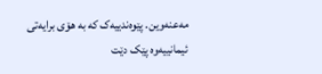مەعنەوین. پێوەندییەک کە بە هۆی برایەتی ئیمانییەوە پێک دێت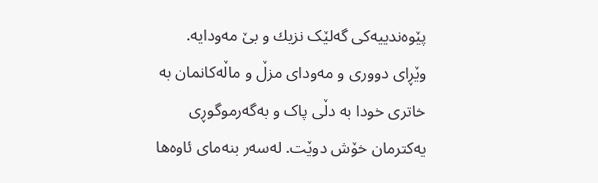پێوەندییەکی گەلێک نزیك و بێ مەودایە. وێڕای دووری و مەودای مزڵ و ماڵەکانمان بە خاتری خودا بە دڵی پاک و بەگەرموگوڕی یەکترمان خۆش دوێت. لەسەر بنەمای ئاوەها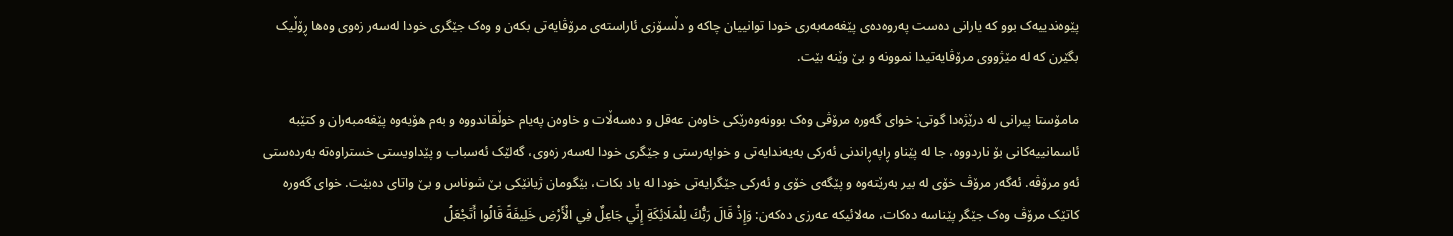پێوەندییەک بوو کە یارانی دەست پەروەدەی پێغەمەبەری خودا توانییان چاکە و دڵسۆزی ئاراستەی مرۆڤایەتی بکەن و وەک جێگری خودا لەسەر زەوی وەها ڕۆڵیک بگێرن کە لە مێژووی مرۆڤایەتیدا نموونە و بێ وێنە بێت.

مامۆستا پیرانی لە درێژەدا گوتی: خوای گەورە مرۆڤی وەک بوونەوەرێکی خاوەن عەقل و دەسەڵات و خاوەن پەیام خوڵقاندووە و بەم هۆیەوە پێغەمبەران و کتێبە ئاسمانییەکانی بۆ ناردووە، جا لە پێناو ڕاپەڕاندنی ئەرکی بەیەندایەتی و خواپەرستی و جێگری خودا لەسەر زەوی، گەلێک ئەسباب و پێداویستی خستراوەتە بەردەستی ئەو مرۆڤە. ئەگەر مرۆڤ خۆی لە بیر بەرێتەوە و پێگەی خۆی و ئەرکی جێگرایەتی خودا لە یاد بکات، بێگومان ژیانێکی بێ شوناس و بێ واتای دەبێت. خوای گەورە کاتێک مرۆڤ وەک جێگر پێناسە دەکات، مەلائیکە عەرزی دەکەن: وَإِذْ قَالَ رَبُّكَ لِلْمَلَائِكَةِ إِنِّي جَاعِلٌ فِي الْأَرْضِ خَلِيفَةً قَالُوا أَتَجْعَلُ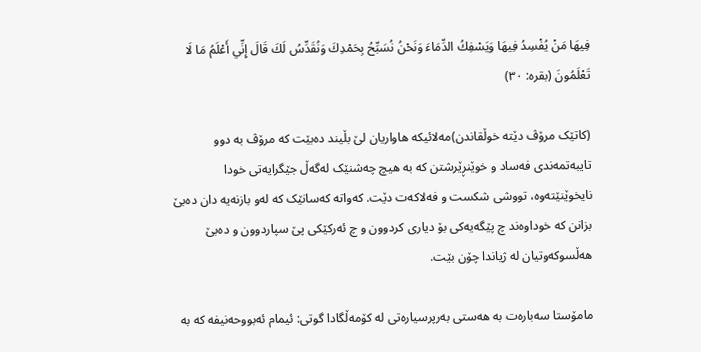فِيهَا مَنْ يُفْسِدُ فِيهَا وَيَسْفِكُ الدِّمَاءَ وَنَحْنُ نُسَبِّحُ بِحَمْدِكَ وَنُقَدِّسُ لَكَ قَالَ إِنِّي أَعْلَمُ مَا لَا تَعْلَمُونَ (بقره: ٣٠)

(کاتێک مرۆڤ دێتە خوڵقاندن)مەلائیکە هاواریان لێ بڵیند دەبێت کە مرۆڤ بە دوو تایبەتمەندی فەساد و خوێنڕێرشتن که بە هیچ چەشنێک لەگەڵ جێگرایەتی خودا نایخوێنێتەوە، تووشی شکست و فەلاکەت دێت. کەواتە کەسانێک کە لەو بازنەیە دان دەبێ بزانن کە خوداوەند چ پێگەیەکی بۆ دیاری کردوون و چ ئەرکێکی پێ سپاردوون و دەبێ هەڵسوکەوتیان لە ژیاندا چۆن بێت.

مامۆستا سەبارەت بە هەستی بەرپرسیارەتی لە کۆمەڵگادا گوتی: ئیمام ئەبووحەنیفە کە بە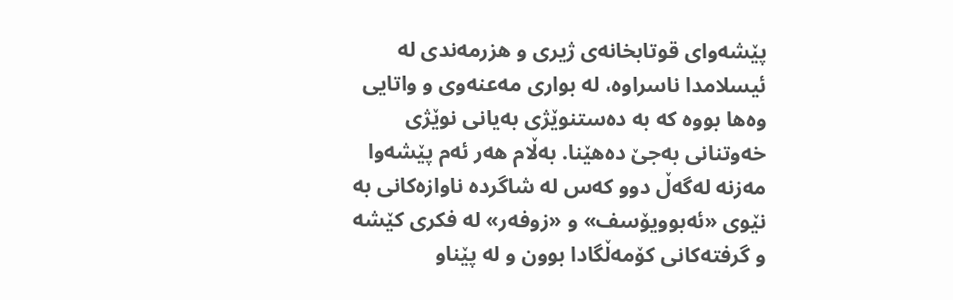پێشەوای قوتابخانەی ژیری و هزرمەندی لە ئیسلامدا ناسراوە، لە بواری مەعنەوی و واتایی وەها بووە کە بە دەستنوێژی بەیانی نوێژی خەوتنانی بەجێ دەهێنا. بەڵام هەر ئەم پێشەوا مەزنە لەگەڵ دوو کەس لە شاگردە ناوازەکانی بە نێوی «ئەبوویۆسف» و «زوفەر» لە فکری کێشە و گرفتەکانی کۆمەڵگادا بوون و لە پێناو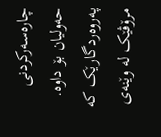چارەسەرکردنی حەولیان بۆ داوە. پەروەردگارێک کە مرۆڤێک لە وێنەی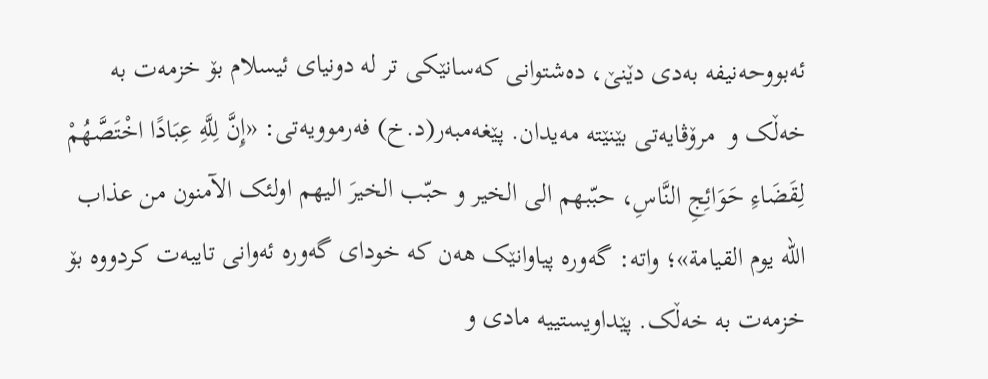ئەبووحەنیفە بەدی دێنێ، دەشتوانی کەسانێکی تر لە دونیای ئیسلام بۆ خزمەت بە خەڵک و  مرۆڤایەتی بێنێتە مەیدان. پێغەمبەر(د.خ) فەرموویەتی: «إِنَّ لِلَّهِ عِبَادًا اخْتَصَّهُمْ لِقَضَاءِ حَوَائِجِ النَّاسِ، حبّبهم الی الخیر و حبّب الخیرَ الیهم اولئک الآمنون من عذاب الله یوم القیامة»؛ واتە: گەورە پیاوانێک هەن کە خودای گەورە ئەوانی تایبەت کردووە بۆ خزمەت بە خەڵک. پێداویستییە مادی و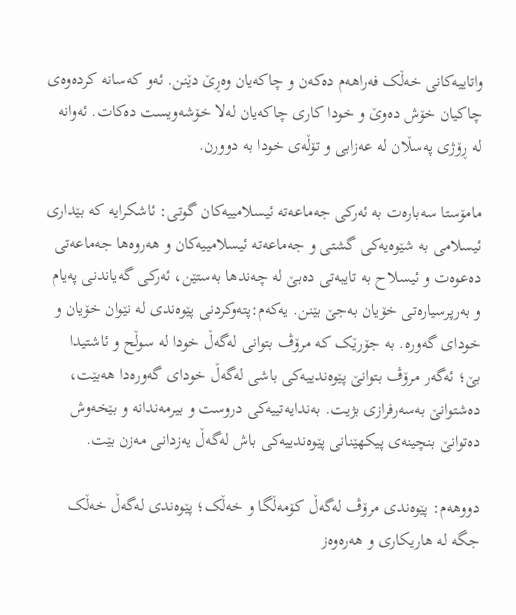واتاییەکانی خەڵک فەراهەم دەکەن و چاکەیان وەڕێ دێنن. ئەو کەسانە کردەوەی چاکیان خۆش دەوێ و خودا کاری چاکەیان لەلا خۆشەویست دەکات. ئەوانە لە ڕۆژی پەسڵان لە عەزابی و تۆڵەی خودا بە دوورن.

مامۆستا سەبارەت بە ئەرکی جەماعەتە ئیسلامییەکان گوتی: ئاشکرایە کە بێداری ئیسلامی بە شێوەیەکی گشتی و جەماعەتە ئیسلامییەکان و هەروەها جەماعەتی دەعوەت و ئیسلاح بە تایبەتی دەبێ لە چەندها بەستێن، ئەرکی گەیاندنی پەیام و بەرپرسیارەتی خۆیان بەجێ بێنن. یەکەم:پتەوکردنی پێوەندی لە نێوان خۆیان و خودای گەورە. بە جۆرێک کە مرۆڤ بتوانی لەگەڵ خودا لە سوڵح و ئاشتیدا بێ؛ ئەگەر مرۆڤ بتوانێ پێوەندییەکی باشی لەگەڵ خودای گەورەدا هەبێت، دەشتوانێ بەسەرفرازی بژیت. بەندایەتییەکی دروست و بیرمەندانە و بێخەوش دەتوانێ بنچینەی پیکهێنانی پێوەندییەکی باش لەگەڵ یەزدانی مەزن بێت.

دووهەم: پێوەندی مرۆڤ لەگەڵ کۆمەڵگا و خەڵک؛ پێوەندی لەگەڵ خەڵک جگە لە هاریکاری و هەرەوەز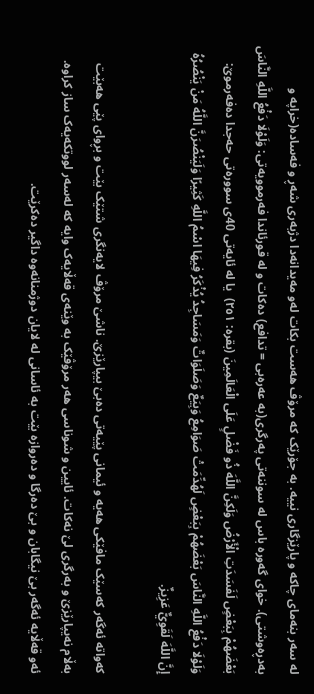لە سەر بنەمای چاکە و پارێزگاری نییە. بە جۆرێک کە مرۆڤ هەست بکات لەو مەیدانەدا دژبەری شەڕ و فەسادە(خراپە و بەدڕەوشتی). خوای گەورە باس لە سوننەتی پەرگری(بە عەرەبی = تدافع) دەکات و لە قورئاندا فەرموویەتی: وَلَوْلَا دَفْعُ اللَّهِ النَّاسَ بَعْضَهُمْ بِبَعْضٍ لَفَسَدَتِ الْأَرْضُ وَلَكِنَّ اللَّهَ ذُو فَضْلٍ عَلَى الْعَالَمِينَ (بقره: ٢٥١)  یا لە ئایەتی 40ی سوورەتی حەجدا دەفەرموێ: وَلَوْلَا دَفْعُ اللَّهِ النَّاسَ بَعْضَهُمْ بِبَعْضٍ لَهُدِّمَتْ صَوَامِعُ وَبِيَعٌ وَصَلَوَاتٌ وَمَسَاجِدُ يُذْكَرُ فِيهَا اسْمُ اللَّهِ كَثِيرًا وَلَيَنْصُرَنَّ اللَّهُ مَنْ يَنْصُرُهُ إِنَّ اللَّهَ لَقَوِيٌّ عَزِيزٌ.

کەواتە ئەگەر کەسێک مافێکی هەیە و ئیمانی پێیەتی دەبێ بیپارێزێ. ناشێ مرۆڤ لایەنگری شتێک بێت و بڕوای پێی هەبێت بەڵام نەیپارێزێ و بەرگری لێ نەکات. ئایین و شوناسی هەر مرۆڤێک بە وێنەی قەڵایەک وایە کە لەسەر لووتکەیەک ساز کراوە. ئەو قەڵایە ئەگەر بێ نیگابان و بێ دەرگا و دەروازە بێت بە ئاسانی لە لایان دوژمنانەوە داگیر دەکرێت.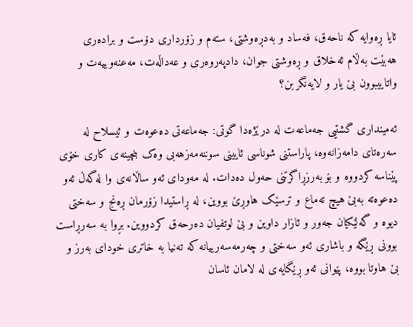ئایا ڕەوایە کە ناحەق، فەساد و بەدڕەوشتی، ستەم و زۆرداری دۆست و برادەری هەبێت بەڵام ئەخلاق و ڕەوشتی جوان، دادپەروەری و عەداڵەت، مەعنەوییەت و  واتاییبوون بێ یار و لایەنگر بن؟

ئەمینداری گشتیی جەماعەت لە درێژەدا گوتی: جەماعەتی دەعوەت و ئیسلاح لە سەرەتای دامەزانەوە، پاراستنی شوناسی ئایینی سوننەمەزهەبی وەک بنچینەی کاری خۆی پێناسە کردووه و بۆ بەرزڕاگرتنی حەول دەدات. لە مەودای ئەو ساڵانەی وا لەگەڵ ئەو دەعوەتە بەبێ هیچ تەماع و ترسێک هاوڕێ بووین، لە ڕاستیدا زۆرمان ڕەنج و سەختی دیوە و گەلێکیان جەور و ئازار داوین و بێ لوتفیان دەرحەق کردووین. بڕوا بە سەرڕاست بوونی ڕێگە و باشاری ئەو سەختی و چەرمەسەرییانە کە تەنیا بە خاتری خودای بەرز و بێ هاوتا بووە، پێوانی ئەو ڕێگایەی لە لامان ئاسان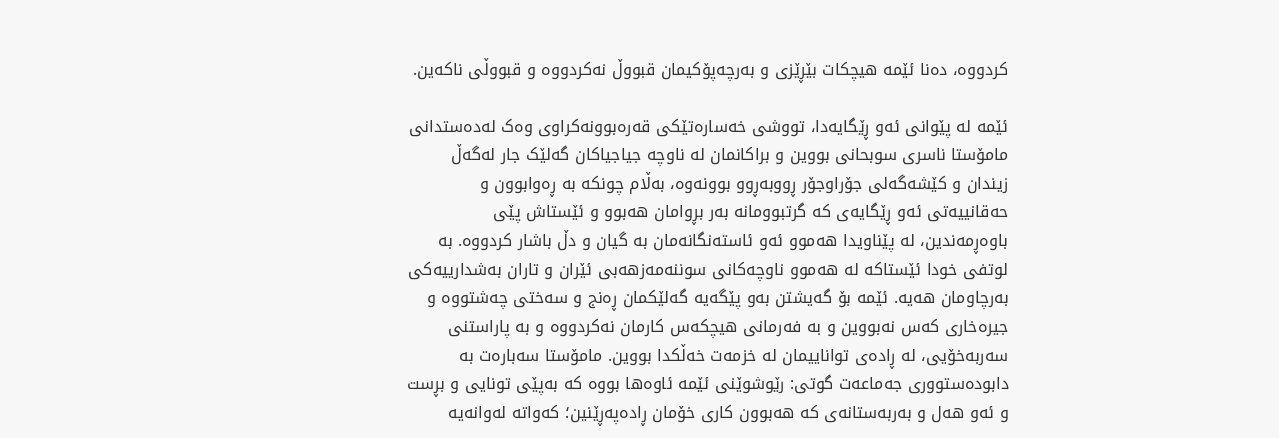کردووە، دەنا ئێمە هیچکات بێڕێزی و بەرچەپۆکیمان قبووڵ نەکردووە و قبووڵی ناکەین.

ئێمە لە پێوانی ئەو ڕێگایەدا، تووشی خەسارەتێکی قەرەبوونەکراوی وەک لەدەستدانی مامۆستا ناسری سوبحانی بووین و براکانمان لە ناوچە جیاجیاکان گەلێک جار لەگەڵ زیندان و کێشەگەلی جۆراوجۆر ڕووبەڕوو بوونەوە، بەڵام چونکە بە ڕەوابوون و حەقانییەتی ئەو ڕێگایەی کە گرتبوومانە بەر بڕوامان هەبوو و ئێستاش پێی باوەڕمەندین، لە پێناویدا هەموو ئەو ئاستەنگانەمان بە گیان و دڵ باشار کردووە. به لوتفی خودا ئێستاکە لە هەموو ناوچەکانی سوننەمەزهەبی ئێران و تاران بەشدارییەکی بەرچاومان هەیە. ئێمە بۆ گەیشتن بەو پێگەیە گەلێکمان ڕەنج و سەختی چەشتووە و جیرەخاری کەس نەبووین و بە فەرمانی هیچکەس کارمان نەکردووە و بە پاراستنی سەربەخۆیی، لە ڕادەی تواناییمان لە خزمەت خەڵکدا بووین. مامۆستا سەبارەت بە دابودەستووری جەماعەت گوتی: رێوشوێنی ئێمە ئاوەها بووە کە بەپێی تونایی و بڕست و ئەو هەل و بەربەستانەی کە هەبوون کاری خۆمان ڕادەپەڕێنین؛ کەواتە لەوانەیە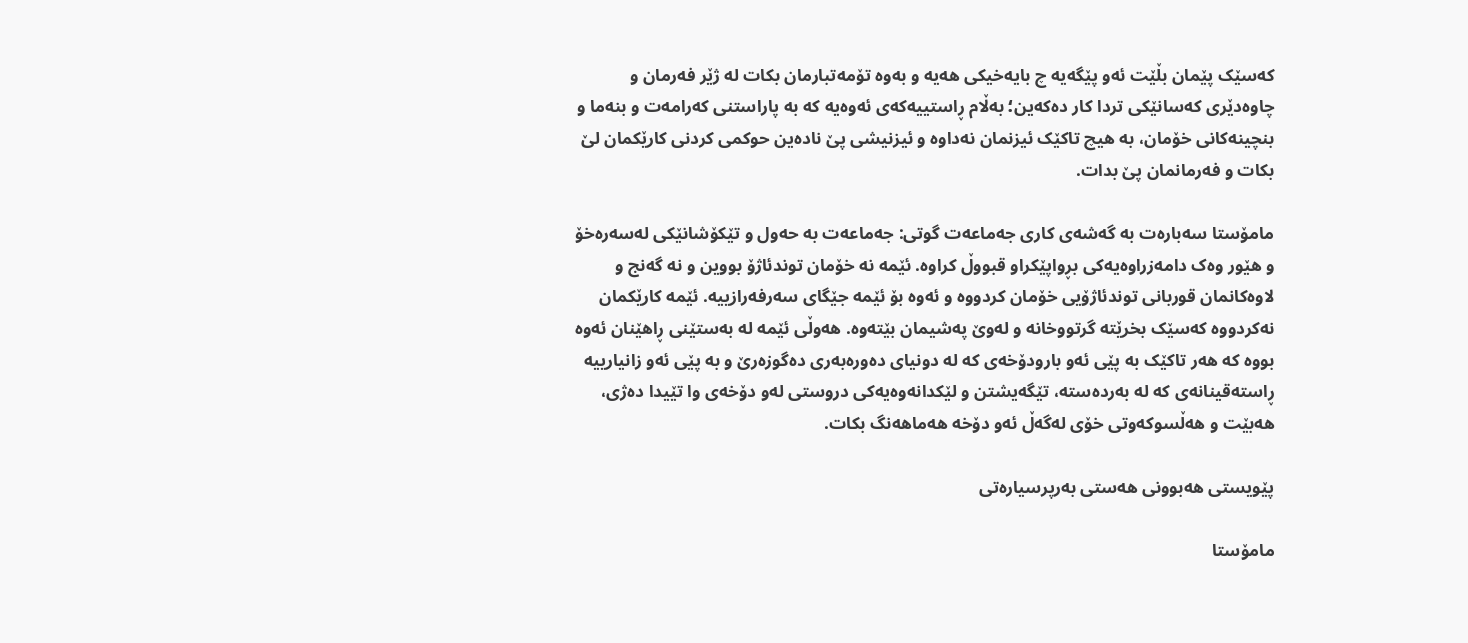کەسێک پێمان بڵێت ئەو پێگەیە چ بایەخیکی هەیە و بەوە تۆمەتبارمان بکات لە ژێر فەرمان و چاوەدێری کەسانێکی تردا کار دەکەین؛ بەڵام ڕاستییەکەی ئەوەیە کە بە پاراستنی کەرامەت و بنەما و بنچینەکانی خۆمان، بە هیچ تاکێک ئیزنمان نەداوە و ئیزنیشی پێ نادەین حوکمی کردنی کارێکمان لێ بکات و فەرمانمان پێ بدات.

مامۆستا سەبارەت بە گەشەی کاری جەماعەت گوتی: جەماعەت بە حەول و تێکۆشانێکی لەسەرەخۆ و هێور وەک دامەزراوەیەکی بڕواپێکراو قبووڵ کراوە. ئێمە نە خۆمان توندئاژۆ بووین و نە گەنج و لاوەکانمان قوربانی توندئاژۆیی خۆمان کردووە و ئەوە بۆ ئێمە جێگای سەرفەرازییە. ئێمە کارێکمان نەکردووە کەسێک بخرێتە گرتووخانە و لەوێ پەشیمان بێتەوە. هەوڵی ئێمە لە بەستێنی ڕاهێنان ئەوە بووە کە هەر تاکێک بە پێی ئەو بارودۆخەی کە لە دونیای دەورەبەری دەگوزەرێ و بە پێی ئەو زانیارییە ڕاستەقینانەی کە لە بەردەستە، تێگەیشتن و لێکدانەوەیەکی دروستی لەو دۆخەی وا تێیدا دەژی، هەبێت و هەڵسوکەوتی خۆی لەگەڵ ئەو دۆخه هەماهەنگ بکات.

پێویستی هەبوونی هەستی بەرپرسیارەتی

مامۆستا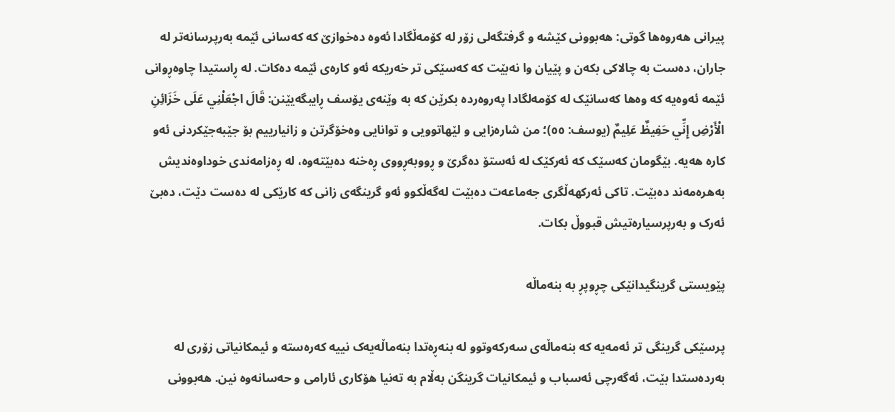پیرانی هەروەها گوتی: هەبوونی کێشە و گرفتگەلی زۆر لە کۆمەڵگادا ئەوە دەخوازێ کە کەسانی ئێمە بەرپرسانەتر لە جاران، دەست بە چالاکی بکەن و پێیان وا نەبێت کە کەسێکی تر خەریکە ئەو کارەی ئێمە دەکات. لە ڕاستیدا چاوەڕوانی ئێمە ئەوەیە کە وەها کەسانێک لە کۆمەلگادا پەروەردە بکرێن کە بە وێنەی یۆسف ڕایبگەیێنن: قَالَ اجْعَلْنِي عَلَى خَزَائِنِ الْأَرْضِ إِنِّي حَفِيظٌ عَلِيمٌ (یوسف: ٥٥)؛ من شارەزایی و لێهاتوویی و توانایی وەخۆگرتن و زانیارییم بۆ جێبەجێکردنی ئەو کارە هەیە. بێگومان کەسێک کە ئەرکێک لە ئەستۆ دەگرێ و ڕووبەڕووی ڕەخنە دەبێتەوە، لە ڕەزامەندی خوداوەندیش بەهرەمەند دەبێت. تاکی ئەرکهەڵگری جەماعەت دەبێت لەگەڵکوو ئەو گرینگەی زانی کە کارێکی لە دەست دێت، دەبێ ئەرک و بەرپرسیارەتیش قبووڵ بکات.

پێویستی گرینگیدانێکی چڕوپڕ بە بنەماڵە

پرسێکی گرینگی تر ئەمەیە کە بنەماڵەی سەرکەوتوو لە بنەڕەتدا بنەماڵەیەک نییە کەرەستە و ئیمکانیاتی زۆری لە بەردەستدا بێت، ئەگەرچی ئەسباب و ئیمکانیات گرینگن بەڵام بە تەنیا هۆکاری ئارامی و حەسانەوە نین. هەبوونی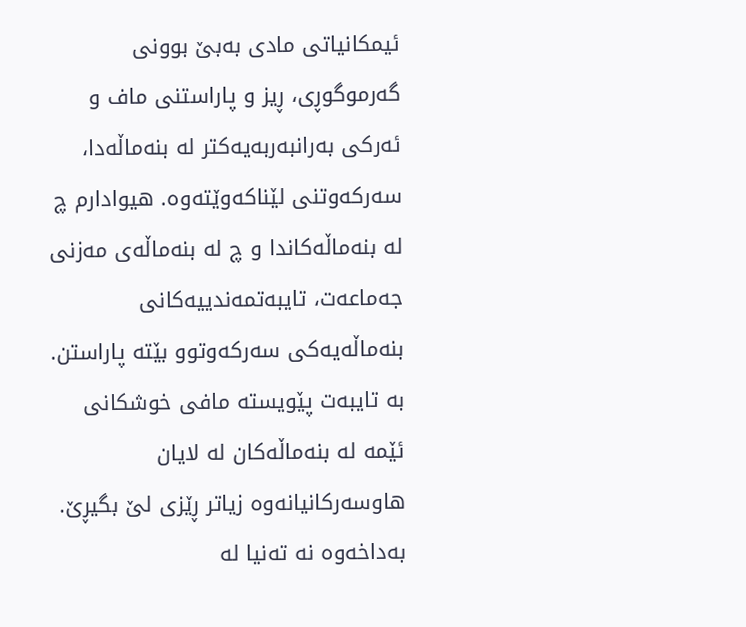ئیمکانیاتی مادی بەبێ بوونی گەرموگوڕی، ڕیز و پاراستنی ماف و ئەرکی بەرانبەربەیەکتر لە بنەماڵەدا، سەرکەوتنی لێناکەوێتەوە. هیوادارم چ لە بنەماڵەکاندا و چ لە بنەماڵەی مەزنی جەماعەت، تایبەتمەندییەکانی بنەماڵەیەکی سەرکەوتوو بێتە پاراستن. بە تایبەت پێویستە مافی خوشکانی ئێمە لە بنەماڵەکان لە لایان هاوسەرکانیانەوە زیاتر ڕێزی لێ بگیڕێ. بەداخەوە نە تەنیا لە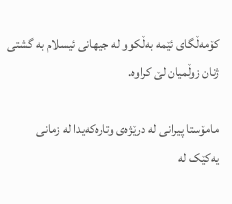کۆمەڵگای ئێمە بەڵکوو لە جیهانی ئیسلام بە گشتی ژنان زوڵمیان لێ کراوە.

مامۆستا پیرانی لە درێژەی وتارەکەیدا لە زمانی یەکێک لە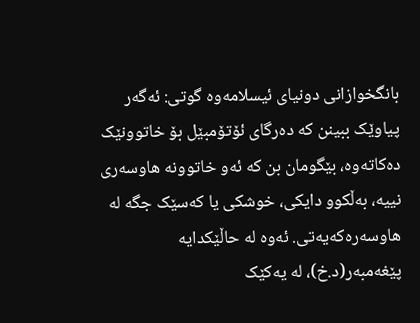بانگخوازانی دونیای ئیسلامەوە گوتی: ئەگەر پیاوێک ببینن کە دەرگای ئۆتۆمبێل بۆ خاتوونێک دەکاتەوە، بێگومان بن کە ئەو خاتوونە هاوسەری نییە، بەڵکوو دایکی، خوشکی یا کەسێک جگە لە هاوسەرەکەیەتی. ئەوە لە حاڵێکدایە پێغەمبەر(د.خ)، لە یەکێک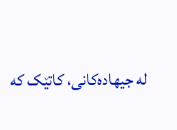لە جیهادەکانی، کاتێک کە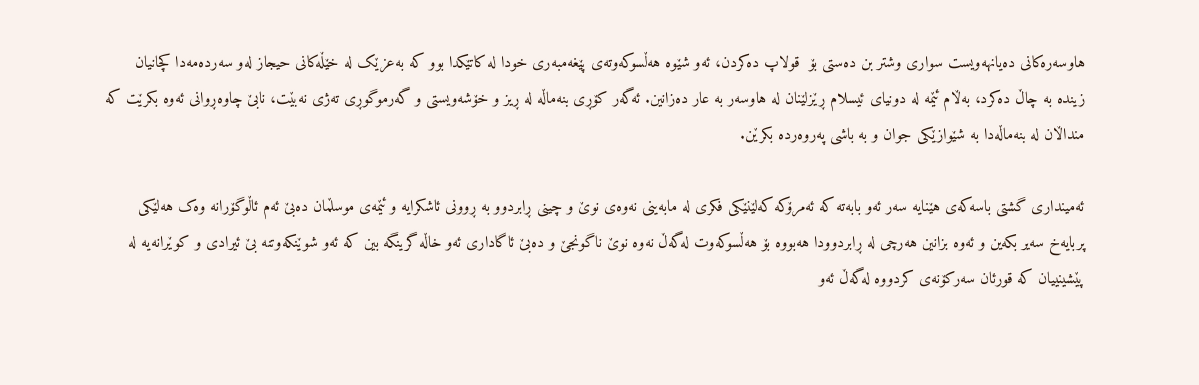هاوسەرەکانی دەیانهەویست سواری وشتر بن دەستی بۆ  قولاپ دەکردن، ئەو شێوە هەڵسوکەوتەی پێغەمبەری خودا لە کاتێکدا بوو کە بەعزێک لە خێڵەکانی حیجاز لەو سەردەمەدا کچانیان زیندە بە چاڵ دەکرد، بەڵام ئێمە لە دونیای ئیسلام ڕێزلێنان لە هاوسەر بە عار دەزانین. ئەگەر کۆڕی بنەماڵە لە ڕیز و خۆشەویستی و گەرموگوڕی تەژی نەبێت، نابێ چاوەڕوانی ئەوە بکرێت کە منداڵان لە بنەماڵەدا بە شێوازێکی جوان و بە باشی پەروەردە بکرێن.

ئەمینداری گشتی باسەکەی هێنایە سەر ئەو بابەتە کە ئەمرۆکە کەلێنێکی فکری لە مابەینی نەوەی نوێ و چینی ڕابردوو بە ڕوونی ئاشکرایە و ئێمەی موسڵمان دەبێ ئەم ئاڵوگۆرانە وەک هەلێکی پربایەخ سەیر بکەین و ئەوە بزانین هەرچی لە ڕابردوودا هەبووە بۆ هەڵسوکەوت لەگەڵ نەوە نوێ ناگونجێ و دەبێ ئاگاداری ئەو خاڵە گرینگە بین کە ئەو شوێنکەوتنە بێ ئیرادی و کوێرانەیە لە پێشینییان کە قورئان سەرکۆنەی کردووە لەگەڵ ئەو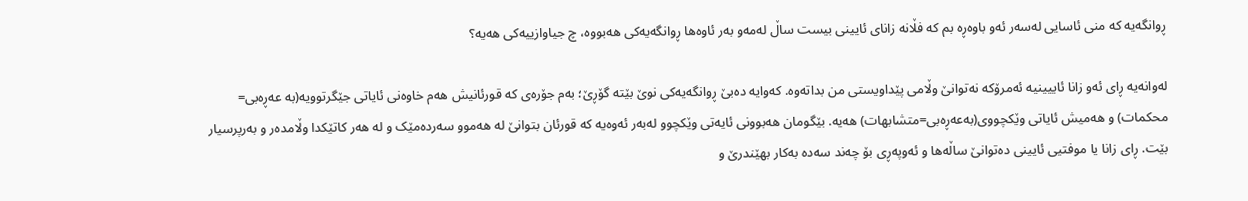ڕوانگەیە کە منی ئاسایی لەسەر ئەو باوەڕە بم کە فڵانە زانای ئایینی بیست ساڵ لەمەو بەر ئاوەها ڕوانگەیەکی هەبووه، چ جیاوازییەکی هەیە؟

لەوانەیە ڕای ئەو زانا ئاییینیە ئەمرۆکە نەتوانێ وڵامی پێداویستی من بداتەوە. کەوایە دەبێ ڕوانگەیەکی نوێ بێتە گۆڕێ؛ بەم جۆرەی کە قورئانیش هەم خاوەنی ئایاتی جێگرتوویە(بە عەڕەبی= محکمات) و هەمیش ئایاتی وێکچووی(بەعەڕەبی=متشابهات) هەیە. بێگومان هەبوونی ئایەتی وێکچوو لەبەر ئەوەیە کە قورئان بتوانێ لە هەموو سەردەمێک و لە هەر کاتێکدا وڵامدەر و بەرپرسیار بێت. ڕای زانا یا موفتیی ئایینی دەتوانێ ساڵەها و ئەوپەڕی بۆ چەند سەدە بەکار بهێندرێ و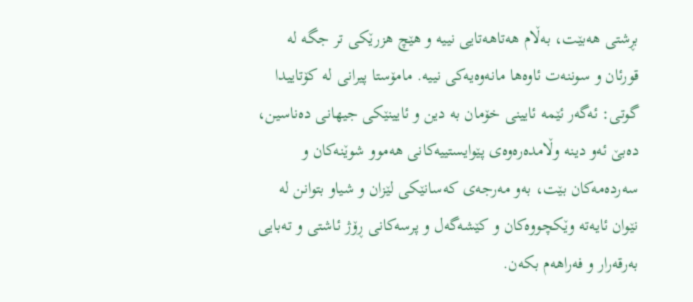بڕشتی هەبێت، بەڵام هەتاهەتایی نییە و هێچ هزرێکی تر جگە لە قورئان و سوننەت ئاوەها مانەوەیەکی نییە. مامۆستا پیرانی لە کۆتاییدا گوتی: ئەگەر ئێمە ئایینی خۆمان بە دین و ئایینێکی جیهانی دەناسین، دەبێ ئەو دینە وڵامدەرەوەی پێوایستییەکانی هەموو شوێنەکان و سەردەمەکان بێت، بەو مەرجەی کەسانێکی لێزان و شیاو بتوانن لە نێوان ئایەتە وێکچووەکان و کێشەگەل و پرسەکانی ڕۆژ ئاشتی و تەبایی بەرقەرار و فەراهەم بکەن.